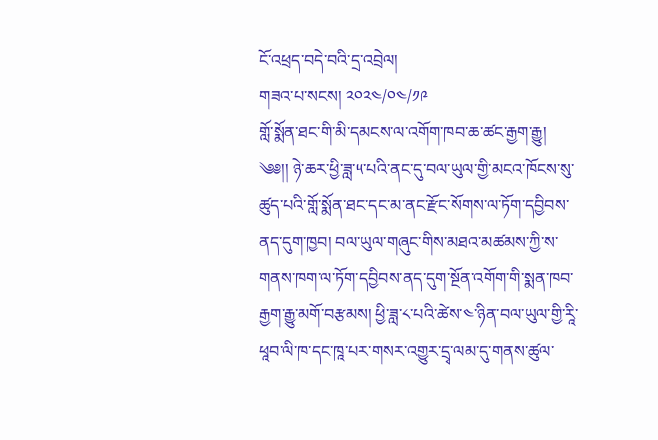ངོ་འཕྲད་བདེ་བའི་དྲ་འབྲེལ།
གཟའ་པ་སངས། ༢༠༢༤/༠༤/༡༩
གློ་སྨོན་ཐང་གི་མི་དམངས་ལ་འགོག་ཁབ་ཆ་ཚང་རྒྱག་རྒྱུ།
༄༅།། ཉེ་ཆར་ཕྱི་ཟླ་༥་པའི་ནང་དུ་བལ་ཡུལ་གྱི་མངའ་ཁོངས་སུ་ཚུད་པའི་གློ་སྨོན་ཐང་དང་མ་ནང་རྫོང་སོགས་ལ་ཏོག་དབྱིབས་ནད་དུག་ཁྱབ། བལ་ཡུལ་གཞུང་གིས་མཐའ་མཚམས་ཀྱི་ས་གནས་ཁག་ལ་ཏོག་དབྱིབས་ནད་དུག་སྔོན་འགོག་གི་སྨན་ཁབ་རྒྱག་རྒྱུ་མགོ་བརྩམས། ཕྱི་ཟླ་༨་པའི་ཚེས་༤་ཉིན་བལ་ཡུལ་གྱི་རཱི་ཕཱབ་ལི་ཁ་དང་ཁཱ་པར་གསར་འགྱུར་དྲྭ་ལམ་དུ་གནས་ཚུལ་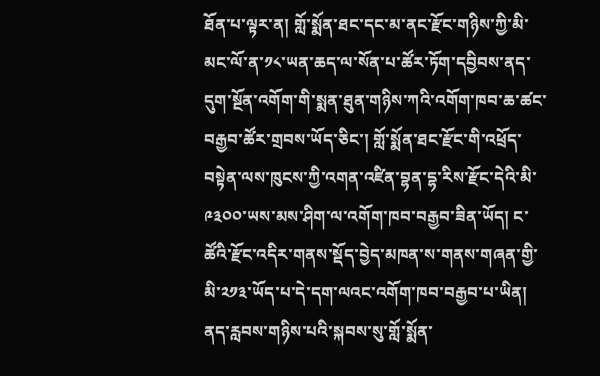ཐོན་པ་ལྟར་ན། གློ་སྨོན་ཐང་དང་མ་ནང་རྫོང་གཉིས་ཀྱི་མི་མང་ལོ་ན་༡༨་ཡན་ཆད་ལ་སོན་པ་ཚོར་ཏོག་དབྱིབས་ནད་དུག་སྔོན་འགོག་གི་སྨན་ཐུན་གཉིས་ཀའི་འགོག་ཁབ་ཆ་ཚང་བརྒྱབ་ཚོར་གྲབས་ཡོད་ཅིང་། གློ་སྨོན་ཐང་རྫོང་གི་འཕྲོད་བསྟེན་ལས་ཁུངས་ཀྱི་འགན་འཛིན་བྷན་དྷ་རིས་རྫོང་དེའི་མི་༩༣༠༠་ཡས་མས་ཤིག་ལ་འགོག་ཁབ་བརྒྱབ་ཟིན་ཡོད། ང་ཚོའི་རྫོང་འདིར་གནས་སྡོད་བྱེད་མཁན་ས་གནས་གཞན་གྱི་མི་༢༡༣་ཡོད་པ་དེ་དག་ལའང་འགོག་ཁབ་བརྒྱབ་པ་ཡིན། ནད་རླབས་གཉིས་པའི་སྐབས་སུ་གློ་སྨོན་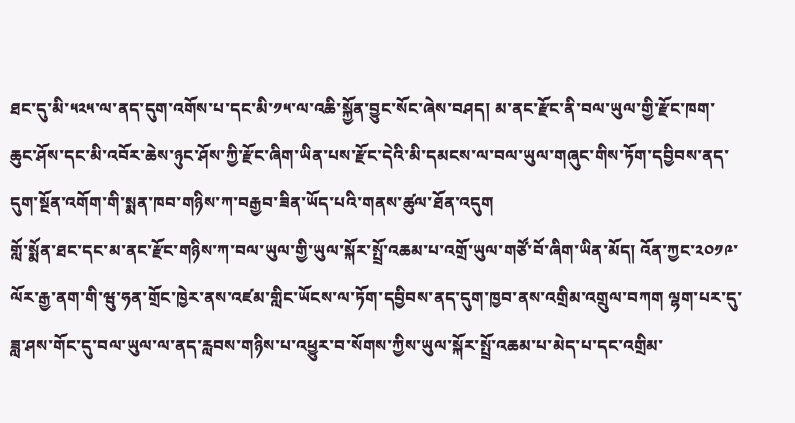ཐང་དུ་མི་༥༢༥་ལ་ནད་དུག་འགོས་པ་དང་མི་༡༥་ལ་འཆི་སྐྱོན་བྱུང་སོང་ཞེས་བཤད། མ་ནང་རྫོང་ནི་བལ་ཡུལ་གྱི་རྫོང་ཁག་ཆུང་ཤོས་དང་མི་འབོར་ཆེས་ཉུང་ཤོས་ཀྱི་རྫོང་ཞིག་ཡིན་པས་རྫོང་དེའི་མི་དམངས་ལ་བལ་ཡུལ་གཞུང་གིས་ཏོག་དབྱིབས་ནད་དུག་སྔོན་འགོག་གི་སྨན་ཁབ་གཉིས་ཀ་བརྒྱབ་ཟིན་ཡོད་པའི་གནས་ཚུལ་ཐོན་འདུག
གློ་སྨོན་ཐང་དང་མ་ནང་རྫོང་གཉིས་ཀ་བལ་ཡུལ་གྱི་ཡུལ་སྐོར་སྤྲོ་འཆམ་པ་འགྲོ་ཡུལ་གཙོ་བོ་ཞིག་ཡིན་མོད། འོན་ཀྱང་༢༠༡༩་ལོར་རྒྱ་ནག་གི་ཝུ་ཧན་གྲོང་ཁྱེར་ནས་འཛམ་གླིང་ཡོངས་ལ་ཏོག་དབྱིབས་ནད་དུག་ཁྱབ་ནས་འགྲིམ་འགྲུལ་བཀག ལྷག་པར་དུ་ཟླ་ཤས་གོང་དུ་བལ་ཡུལ་ལ་ནད་རླབས་གཉིས་པ་འཕྱུར་བ་སོགས་ཀྱིས་ཡུལ་སྐོར་སྤྲོ་འཆམ་པ་མེད་པ་དང་འགྲིམ་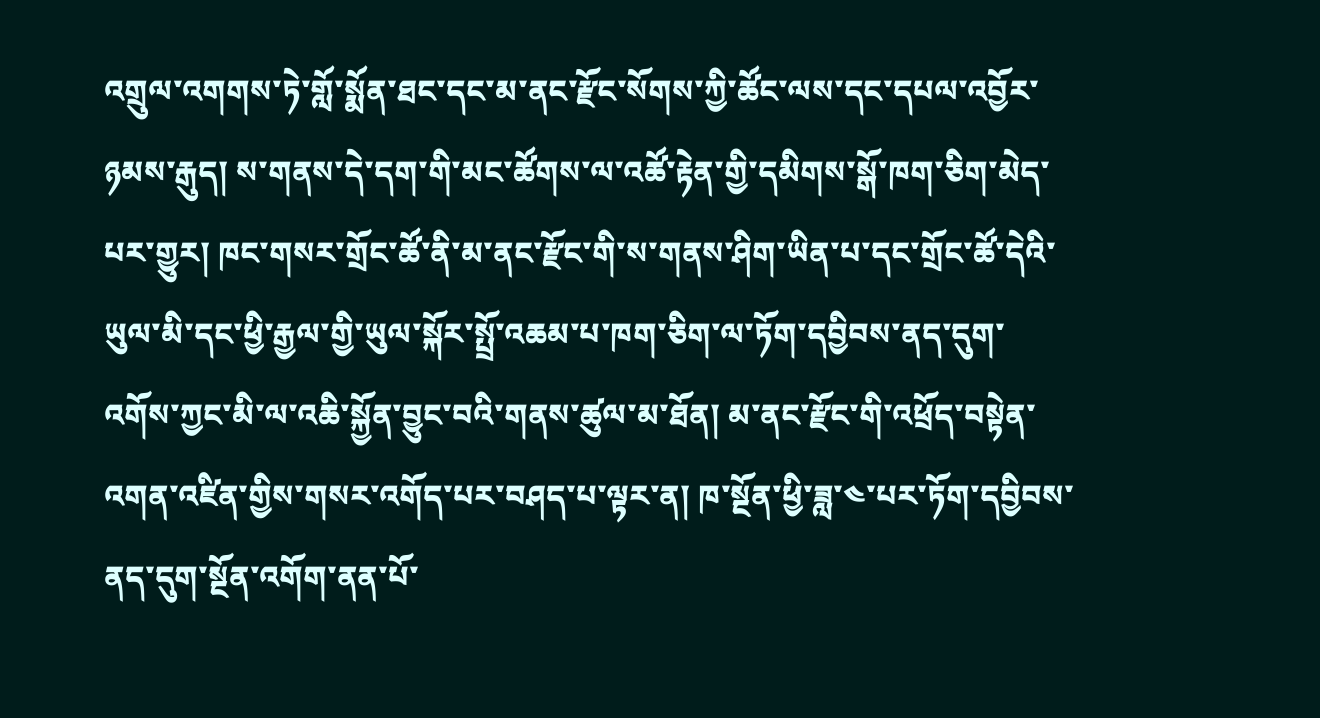འགྲུལ་འགགས་ཏེ་གློ་སྨོན་ཐང་དང་མ་ནང་རྫོང་སོགས་ཀྱི་ཚོང་ལས་དང་དཔལ་འབྱོར་ཉམས་རྒུད། ས་གནས་དེ་དག་གི་མང་ཚོགས་ལ་འཚོ་རྟེན་གྱི་དམིགས་སྒོ་ཁག་ཅིག་མེད་པར་གྱུར། ཁང་གསར་གྲོང་ཚོ་ནི་མ་ནང་རྫོང་གི་ས་གནས་ཤིག་ཡིན་པ་དང་གྲོང་ཚོ་དེའི་ཡུལ་མི་དང་ཕྱི་རྒྱལ་གྱི་ཡུལ་སྐོར་སྤྲོ་འཆམ་པ་ཁག་ཅིག་ལ་ཏོག་དབྱིབས་ནད་དུག་འགོས་ཀྱང་མི་ལ་འཆི་སྐྱོན་བྱུང་བའི་གནས་ཚུལ་མ་ཐོན། མ་ནང་རྫོང་གི་འཕྲོད་བསྟེན་འགན་འཛིན་གྱིས་གསར་འགོད་པར་བཤད་པ་ལྟར་ན། ཁ་སྔོན་ཕྱི་ཟླ་༤་པར་ཏོག་དབྱིབས་ནད་དུག་སྔོན་འགོག་ནན་པོ་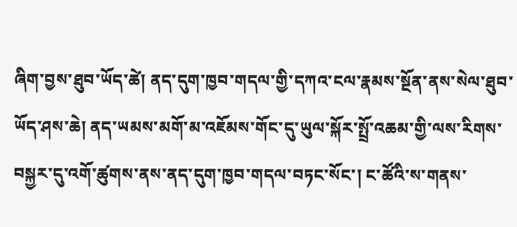ཞིག་བྱས་ཐུབ་ཡོད་ཚེ། ནད་དུག་ཁྱབ་གདལ་གྱི་དཀའ་ངལ་རྣམས་སྔོན་ནས་སེལ་ཐུབ་ཡོད་ཤས་ཆེ། ནད་ཡམས་མགོ་མ་འཇོམས་གོང་དུ་ཡུལ་སྐོར་སྤྲོ་འཆམ་གྱི་ལས་རིགས་བསྐྱར་དུ་འགོ་ཚུགས་ནས་ནད་དུག་ཁྱབ་གདལ་བཏང་སོང་། ང་ཚོའི་ས་གནས་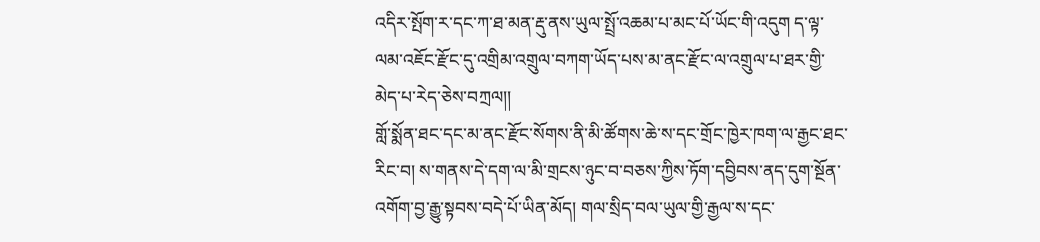འདིར་སྤོག་ར་དང་ཀ་ཐ་མན་རྡུ་ནས་ཡུལ་སྤྲོ་འཆམ་པ་མང་པོ་ཡོང་གི་འདུག ད་ལྟ་ལམ་འཇོང་རྫོང་དུ་འགྲིམ་འགྲུལ་བཀག་ཡོད་པས་མ་ནང་རྫོང་ལ་འགྲུལ་པ་ཐར་གྱི་མེད་པ་རེད་ཅེས་བཀྲལ།།
གློ་སྨོན་ཐང་དང་མ་ནང་རྫོང་སོགས་ནི་མི་ཚོགས་ཆེ་ས་དང་གྲོང་ཁྱེར་ཁག་ལ་རྒྱང་ཐང་རིང་བ། ས་གནས་དེ་དག་ལ་མི་གྲངས་ཉུང་བ་བཅས་ཀྱིས་ཏོག་དབྱིབས་ནད་དུག་སྔོན་འགོག་བྱ་རྒྱུ་སྟབས་བདེ་པོ་ཡིན་མོད། གལ་སྲིད་བལ་ཡུལ་གྱི་རྒྱལ་ས་དང་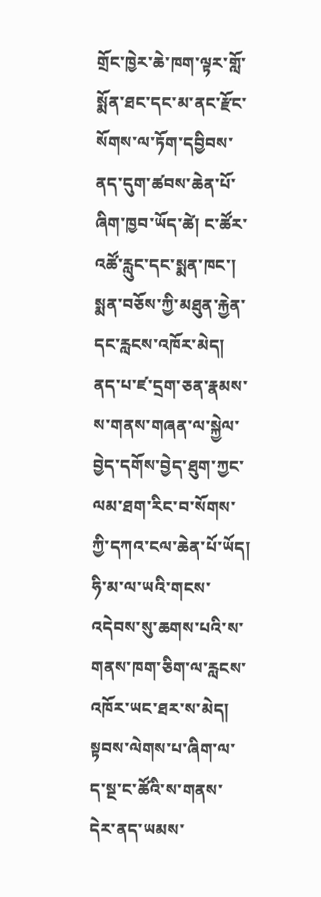གྲོང་ཁྱེར་ཆེ་ཁག་ལྟར་གློ་སྨོན་ཐང་དང་མ་ནང་རྫོང་སོགས་ལ་ཏོག་དབྱིབས་ནད་དུག་ཚབས་ཆེན་པོ་ཞིག་ཁྱབ་ཡོད་ཚེ། ང་ཚོར་འཚོ་རླུང་དང་སྨན་ཁང་། སྨན་བཅོས་ཀྱི་མཐུན་རྐྱེན་དང་རླངས་འཁོར་མེད། ནད་པ་ཛ་དྲག་ཅན་རྣམས་ས་གནས་གཞན་ལ་སྐྱེལ་བྱེད་དགོས་བྱེད་ཐུག་ཀྱང་ལམ་ཐག་རིང་བ་སོགས་ཀྱི་དཀའ་ངལ་ཆེན་པོ་ཡོད། ཧི་མ་ལ་ཡའི་གངས་འདེབས་སུ་ཆགས་པའི་ས་གནས་ཁག་ཅིག་ལ་རླངས་འཁོར་ཡང་ཐར་ས་མེད། སྟབས་ལེགས་པ་ཞིག་ལ་ད་སྔ་ང་ཚོའི་ས་གནས་དེར་ནད་ཡམས་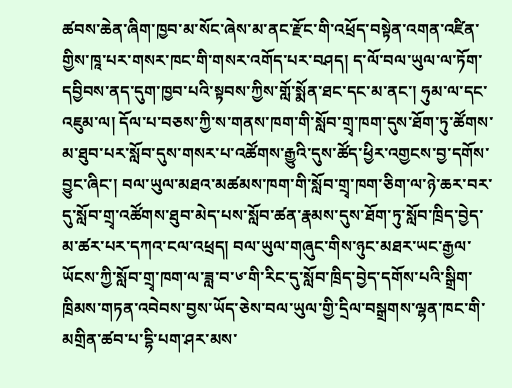ཚབས་ཆེན་ཞིག་ཁྱབ་མ་སོང་ཞེས་མ་ནང་རྫོང་གི་འཕྲོད་བསྟེན་འགན་འཛིན་གྱིས་ཁཱ་པར་གསར་ཁང་གི་གསར་འགོད་པར་བཤད། ད་ལོ་བལ་ཡུལ་ལ་ཏོག་དབྱིབས་ནད་དུག་ཁྱབ་པའི་སྟབས་ཀྱིས་གློ་སྨོན་ཐང་དང་མ་ནང་། ཧུམ་ལ་དང་འཇུམ་ལ། དོལ་པ་བཅས་ཀྱི་ས་གནས་ཁག་གི་སློབ་གྲྭ་ཁག་དུས་ཐོག་ཏུ་ཚོགས་མ་ཐུབ་པར་སློབ་དུས་གསར་པ་འཚོགས་རྒྱུའི་དུས་ཚོད་ཕྱིར་འགྱངས་བྱ་དགོས་བྱུང་ཞིང་། བལ་ཡུལ་མཐའ་མཚམས་ཁག་གི་སློབ་གྲྭ་ཁག་ཅིག་ལ་ཉེ་ཆར་བར་དུ་སློབ་གྲྭ་འཚོགས་ཐུབ་མེད་པས་སློབ་ཚན་རྣམས་དུས་ཐོག་ཏུ་སློབ་ཁྲིད་བྱེད་མ་ཚར་པར་དཀའ་ངལ་འཕྲད། བལ་ཡུལ་གཞུང་གིས་ཉུང་མཐར་ཡང་རྒྱལ་ཡོངས་ཀྱི་སློབ་གྲྭ་ཁག་ལ་ཟླ་བ་༦་གི་རིང་དུ་སློབ་ཁྲིད་བྱེད་དགོས་པའི་སྒྲིག་ཁྲིམས་གཏན་འབེབས་བྱས་ཡོད་ཅེས་བལ་ཡུལ་གྱི་དྲིལ་བསྒྲགས་ལྷན་ཁང་གི་མགྲིན་ཚབ་པ་དྷི་པག་ཤར་མས་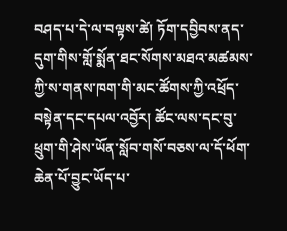བཤད་པ་དེ་ལ་བལྟས་ཚེ། ཏོག་དབྱིབས་ནད་དུག་གིས་གློ་སྨོན་ཐང་སོགས་མཐའ་མཚམས་ཀྱི་ས་གནས་ཁག་གི་མང་ཚོགས་ཀྱི་འཕྲོད་བསྟེན་དང་དཔལ་འབྱོར། ཚོང་ལས་དང་བུ་ཕྲུག་གི་ཤེས་ཡོན་སློབ་གསོ་བཅས་ལ་དོ་ཕོག་ཆེན་པོ་བྱུང་ཡོད་པ་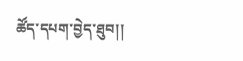ཚོད་དཔག་བྱེད་ཐུབ།།